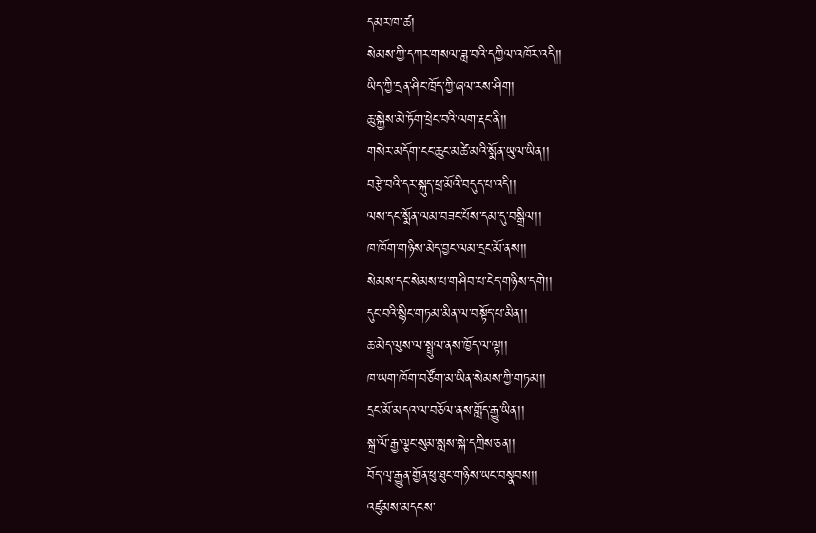དམར་ཁ་ཚ།
སེམས་ཀྱི་དཀར་གསལ་ཟླ་བའི་དཀྱིལ་འཁོར་འདི།།
ཡིད་ཀྱི་དྲན་ཤིང་ཁྲོད་ཀྱི་ཞལ་རས་ཤིག།
ཆུ་སྐྱེས་མེ་ཏོག་ཕྲེང་བའི་ལག་རྡང་ནི།།
གསེར་མདོག་ངང་ཆུང་མཚེ་མའི་སྨོན་ཡུལ་ཡིན།།
བརྩེ་བའི་དར་སྐུད་ཕྲ་མོའི་བདུད་པ་འདི།།
ལས་དང་སྨོན་ལམ་བཟང་པོས་དམ་དུ་བསྒྲིལ།།
ཁ་ཁོག་གཉིས་མེད་བྱང་ལམ་དྲང་མོ་ནས།།
སེམས་དང་སེམས་པ་གཤིབ་པ་ངེད་གཉིས་དགེ།།
དུང་བའི་སྙིང་གཏམ་མིན་ལ་བསྟོད་པ་མིན།།
ཆ་མེད་ལུས་ལ་སྤྲུལ་ནས་ཁྱོད་ལ་ལྟ།།
ཁ་ཡག་ཁོག་བཙོག་མ་ཡིན་སེམས་ཀྱི་གཏམ།།
དྲང་མོ་མདའ་ལ་བཅོལ་ནས་གློད་རྒྱུ་ཡིན།།
སྐྲ་ལོ་རྒྱ་ལྕང་སུམ་སླས་སྐེ་དཀྲིས་ཅན།།
བོད་ལྭ་རྒྱུན་གྱོན་ཕུ་ཐུང་གཉིས་ཡང་བསྣབས།།
འཛུམས་མདངས་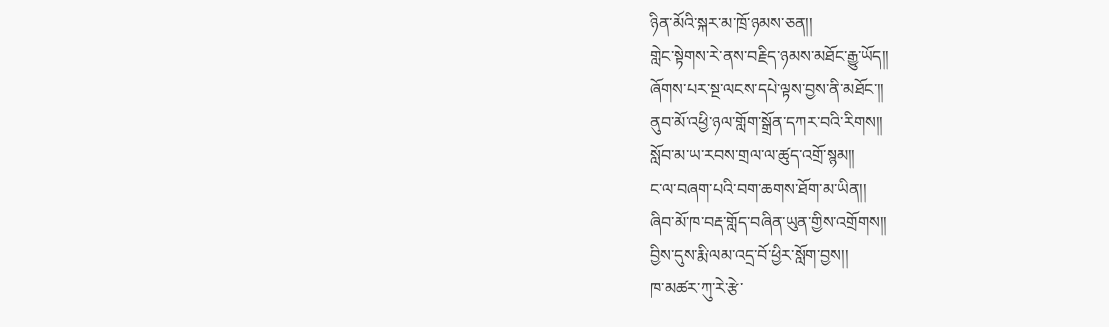ཉིན་མོའི་སྐར་མ་ཁྲོ་ཉམས་ཅན།།
གླེང་སྟེགས་རེ་ནས་བརྗིད་ཉམས་མཐོང་རྒྱུ་ཡོད།།
ཞོགས་པར་སྔ་ལངས་དཔེ་ལྟས་བྱས་ནི་མཐོང་།།
ནུབ་མོ་འཕྱི་ཉལ་གློག་སྒྲོན་དཀར་བའི་རིགས།།
སློབ་མ་ཡ་རབས་གྲལ་ལ་ཚུད་འགྲོ་སྙམ།།
ང་ལ་བཞག་པའི་བག་ཆགས་ཐོག་མ་ཡིན།།
ཞིབ་མོ་ཁ་བརྡ་གློད་བཞིན་ཡུན་གྱིས་འགྲོགས།།
བྱིས་དུས་རྨི་ལམ་འདྲ་བོ་ཕྱིར་སློག་བྱས།།
ཁ་མཚར་ཀུ་རེ་རྩེ་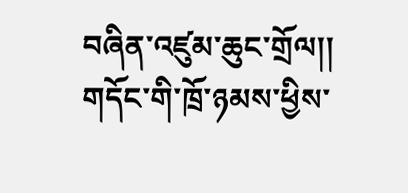བཞིན་འཛུམ་ཆུང་གྲོལ།།
གདོང་གི་ཁྲོ་ཉམས་ཕྱིས་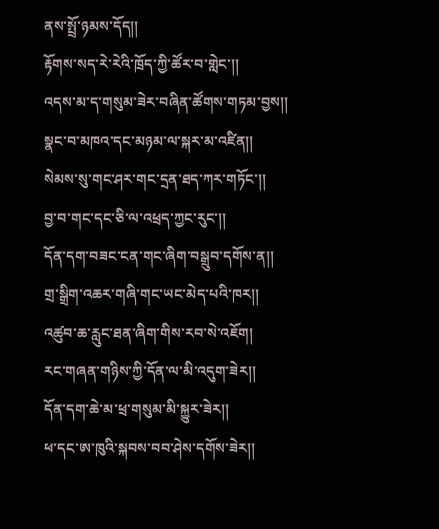ནས་སྤྲོ་ཉམས་དོད།།
རྟོགས་སད་རེ་རེའི་ཁྲོད་ཀྱི་ཚོར་བ་གླེང་།།
འདས་མ་ད་གསུམ་ཟེར་བཞིན་ཚོགས་གཏམ་བྱས།།
སྣང་བ་མཁའ་དང་མཉམ་ལ་སྐར་མ་འཛིན།།
སེམས་སུ་གང་ཤར་གང་དྲན་ཐད་ཀར་གཏོང་།།
བྱ་བ་གང་དང་ཅི་ལ་འཕྲད་ཀྱང་རུང་།།
དོན་དག་བཟང་ངན་གང་ཞིག་བསྒྲུབ་དགོས་ན།།
གྲ་སྒྲིག་འཆར་གཞི་གང་ཡང་མེད་པའི་ཁར།།
འཚུབ་ཆ་རླུང་ཐན་ཞིག་གིས་རབ་སེ་འཇོག།
རང་གཞན་གཉིས་ཀྱི་དོན་ལ་མི་འདུག་ཟེར།།
དོན་དག་ཆེ་མ་ཕྲ་གསུམ་མི་སྐྱུར་ཟེར།།
ཕ་དང་ཨ་ཁུའི་སྐབས་བབ་ཤེས་དགོས་ཟེར།།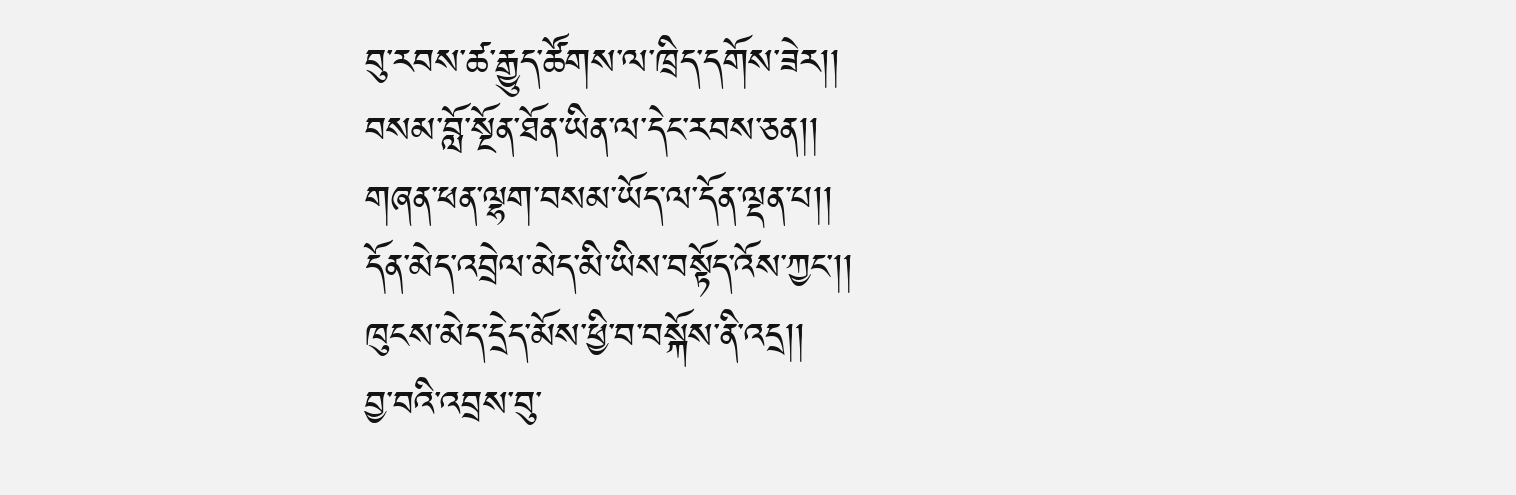བུ་རབས་ཚ་རྒྱུད་ཚོགས་ལ་ཁྲིད་དགོས་ཟེར།།
བསམ་བློ་སྔོན་ཐོན་ཡིན་ལ་དེང་རབས་ཅན།།
གཞན་ཕན་ལྷག་བསམ་ཡོད་ལ་དོན་ལྡན་པ།།
དོན་མེད་འབྲེལ་མེད་མི་ཡིས་བསྟོད་འོས་ཀྱང་།།
ཁུངས་མེད་དྲེད་མོས་ཕྱི་བ་བསྐོས་ནི་འདྲ།།
བྱ་བའི་འབྲས་བུ་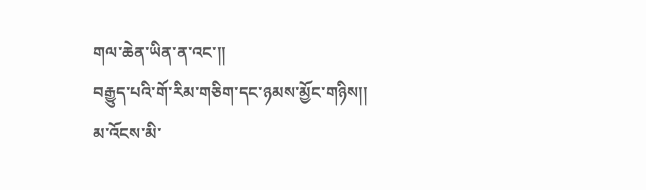གལ་ཆེན་ཡིན་ན་འང་།།
བརྒྱུད་པའི་གོ་རིམ་གཅིག་དང་ཉམས་མྱོང་གཉིས།།
མ་འོངས་མི་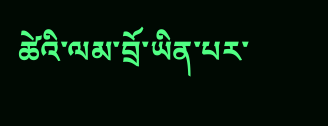ཚེའི་ལམ་བྲོ་ཡིན་པར་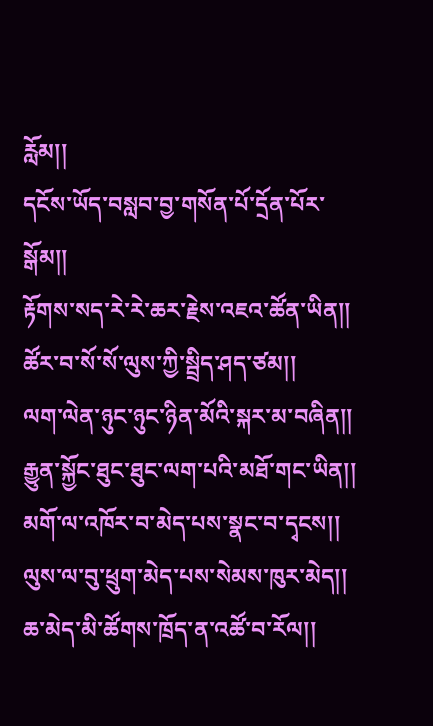རློམ།།
དངོས་ཡོད་བསླབ་བྱ་གསོན་པོ་དྲོན་པོར་སྒོམ།།
རྟོགས་སད་རེ་རེ་ཆར་རྗེས་འཇའ་ཚོན་ཡིན།།
ཚོར་བ་སོ་སོ་ལུས་ཀྱི་སྦྲིད་ཤད་ཙམ།།
ལག་ལེན་ཉུང་ཉུང་ཉིན་མོའི་སྐར་མ་བཞིན།།
རྒྱུན་སྐྱོང་ཐུང་ཐུང་ལག་པའི་མཐོ་གང་ཡིན།།
མགོ་ལ་འཁོར་བ་མེད་པས་སྣང་བ་དྭངས།།
ལུས་ལ་བུ་ཕྲུག་མེད་པས་སེམས་ཁུར་མེད།།
ཆ་མེད་མི་ཚོགས་ཁྲོད་ན་འཚོ་བ་རོལ།།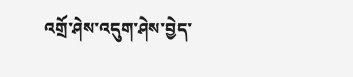འགྲོ་ཤེས་འདུག་ཤེས་བྱེད་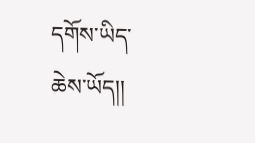དགོས་ཡིད་ཆེས་ཡོད།།